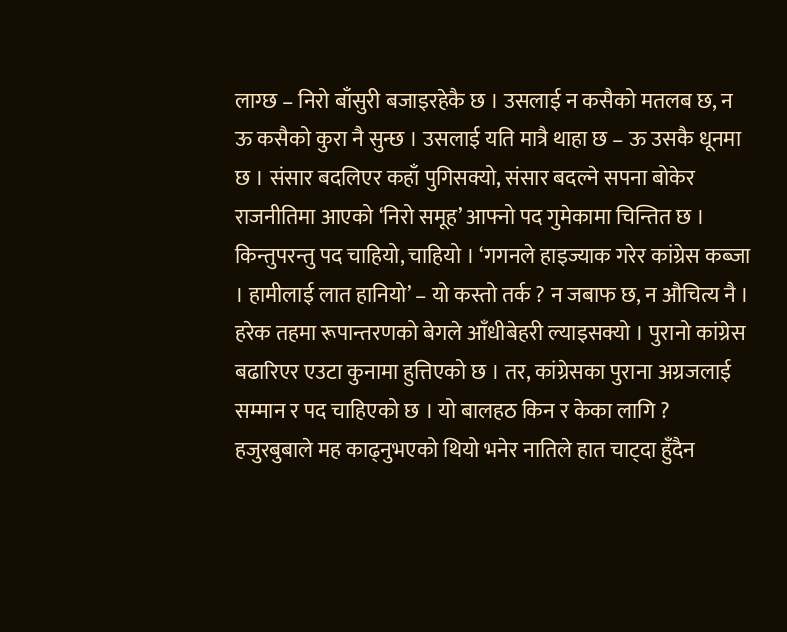लाग्छ – निरो बाँसुरी बजाइरहेकै छ । उसलाई न कसैको मतलब छ, न ऊ कसैको कुरा नै सुन्छ । उसलाई यति मात्रै थाहा छ – ऊ उसकै धूनमा छ । संसार बदलिएर कहाँ पुगिसक्यो, संसार बदल्ने सपना बोकेर राजनीतिमा आएको ‘निरो समूह’ आफ्नो पद गुमेकामा चिन्तित छ । किन्तुपरन्तु पद चाहियो, चाहियो । ‘गगनले हाइज्याक गरेर कांग्रेस कब्जा । हामीलाई लात हानियो’ – यो कस्तो तर्क ? न जबाफ छ, न औचित्य नै । हरेक तहमा रूपान्तरणको बेगले आँधीबेहरी ल्याइसक्यो । पुरानो कांग्रेस बढारिएर एउटा कुनामा हुत्तिएको छ । तर, कांग्रेसका पुराना अग्रजलाई सम्मान र पद चाहिएको छ । यो बालहठ किन र केका लागि ? हजुरबुबाले मह काढ्नुभएको थियो भनेर नातिले हात चाट्दा हुँदैन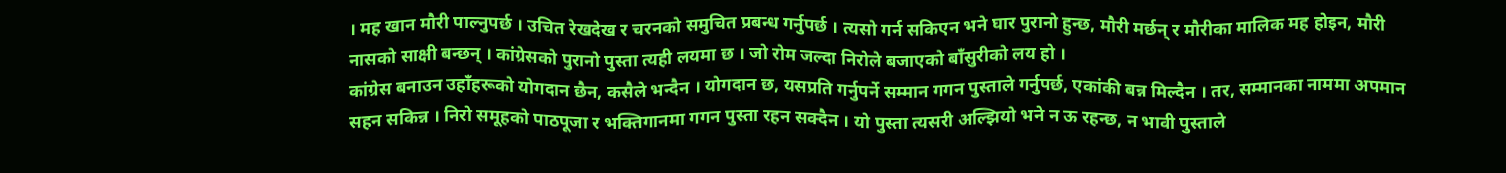। मह खान मौरी पाल्नुपर्छ । उचित रेखदेख र चरनको समुचित प्रबन्ध गर्नुपर्छ । त्यसो गर्न सकिएन भने घार पुरानो हुन्छ, मौरी मर्छन् र मौरीका मालिक मह होइन, मौरी नासको साक्षी बन्छन् । कांग्रेसको पुरानो पुस्ता त्यही लयमा छ । जो रोम जल्दा निरोले बजाएको बाँसुरीको लय हो ।
कांग्रेस बनाउन उहाँहरूको योगदान छैन, कसैले भन्दैन । योगदान छ, यसप्रति गर्नुपर्ने सम्मान गगन पुस्ताले गर्नुपर्छ, एकांकी बन्न मिल्दैन । तर, सम्मानका नाममा अपमान सहन सकिन्न । निरो समूहको पाठपूजा र भक्तिगानमा गगन पुस्ता रहन सक्दैन । यो पुस्ता त्यसरी अल्झियो भने न ऊ रहन्छ, न भावी पुस्ताले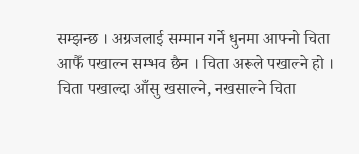सम्झन्छ । अग्रजलाई सम्मान गर्ने धुनमा आफ्नो चिता आफैँ पखाल्न सम्भव छैन । चिता अरूले पखाल्ने हो । चिता पखाल्दा आँसु खसाल्ने, नखसाल्ने चिता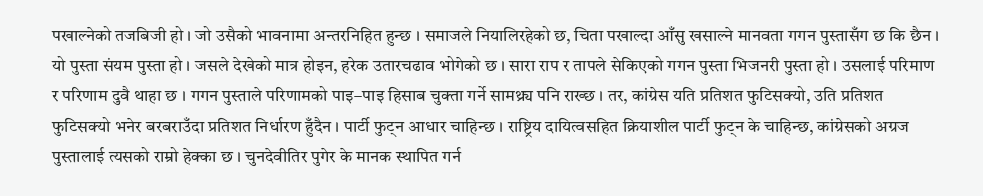पखाल्नेको तजबिजी हो । जो उसैको भावनामा अन्तरनिहित हुन्छ । समाजले नियालिरहेको छ, चिता पखाल्दा आँसु खसाल्ने मानवता गगन पुस्तासँग छ कि छैन । यो पुस्ता संयम पुस्ता हो । जसले देखेको मात्र होइन, हरेक उतारचढाव भोगेको छ । सारा राप र तापले सेकिएको गगन पुस्ता भिजनरी पुस्ता हो । उसलाई परिमाण र परिणाम दुवै थाहा छ । गगन पुस्ताले परिणामको पाइ–पाइ हिसाब चुक्ता गर्ने सामथ्र्य पनि राख्छ । तर, कांग्रेस यति प्रतिशत फुटिसक्यो, उति प्रतिशत फुटिसक्यो भनेर बरबराउँदा प्रतिशत निर्धारण हुँदैन । पार्टी फुट्न आधार चाहिन्छ । राष्ट्रिय दायित्वसहित क्रियाशील पार्टी फुट्न के चाहिन्छ, कांग्रेसको अग्रज पुस्तालाई त्यसको राम्रो हेक्का छ । चुनदेवीतिर पुगेर के मानक स्थापित गर्न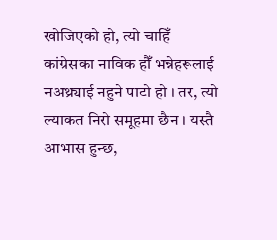खोजिएको हो, त्यो चाहिँ कांग्रेसका नाविक हौँ भन्नेहरूलाई नअथ्र्याई नहुने पाटो हो । तर, त्यो ल्याकत निरो समूहमा छैन । यस्तै आभास हुन्छ,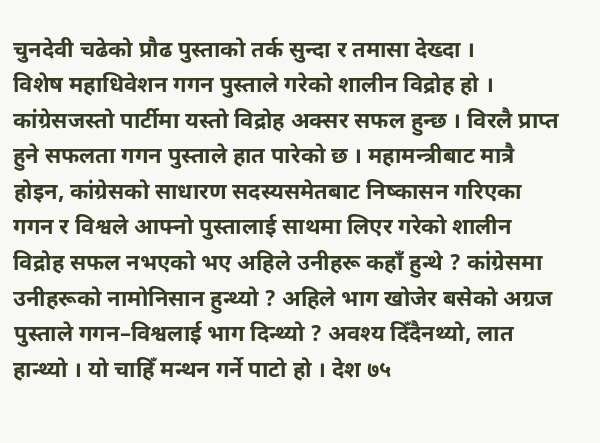चुनदेवी चढेको प्रौढ पुस्ताको तर्क सुन्दा र तमासा देख्दा ।
विशेष महाधिवेशन गगन पुस्ताले गरेको शालीन विद्रोह हो । कांग्रेसजस्तो पार्टीमा यस्तो विद्रोह अक्सर सफल हुन्छ । विरलै प्राप्त हुने सफलता गगन पुस्ताले हात पारेको छ । महामन्त्रीबाट मात्रै होइन, कांग्रेसको साधारण सदस्यसमेतबाट निष्कासन गरिएका गगन र विश्वले आफ्नो पुस्तालाई साथमा लिएर गरेको शालीन विद्रोह सफल नभएको भए अहिले उनीहरू कहाँ हुन्थे ? कांग्रेसमा उनीहरूको नामोनिसान हुन्थ्यो ? अहिले भाग खोजेर बसेको अग्रज पुस्ताले गगन–विश्वलाई भाग दिन्थ्यो ? अवश्य दिँदैनथ्यो, लात हान्थ्यो । यो चाहिँ मन्थन गर्ने पाटो हो । देश ७५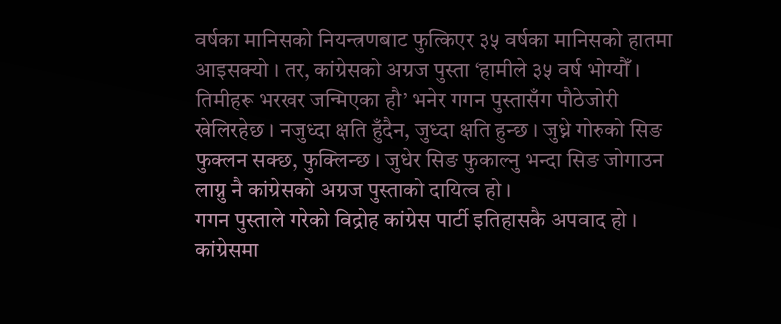वर्षका मानिसको नियन्त्रणबाट फुत्किएर ३५ वर्षका मानिसको हातमा आइसक्यो । तर, कांग्रेसको अग्रज पुस्ता ‘हामीले ३५ वर्ष भोग्यौँ । तिमीहरू भरखर जन्मिएका हौ’ भनेर गगन पुस्तासँग पौठेजोरी खेलिरहेछ । नजुध्दा क्षति हुँदैन, जुध्दा क्षति हुन्छ । जुध्ने गोरुको सिङ फुक्लन सक्छ, फुक्लिन्छ । जुधेर सिङ फुकाल्नु भन्दा सिङ जोगाउन लाग्नु नै कांग्रेसको अग्रज पुस्ताको दायित्व हो ।
गगन पुस्ताले गरेको विद्रोह कांग्रेस पार्टी इतिहासकै अपवाद हो । कांग्रेसमा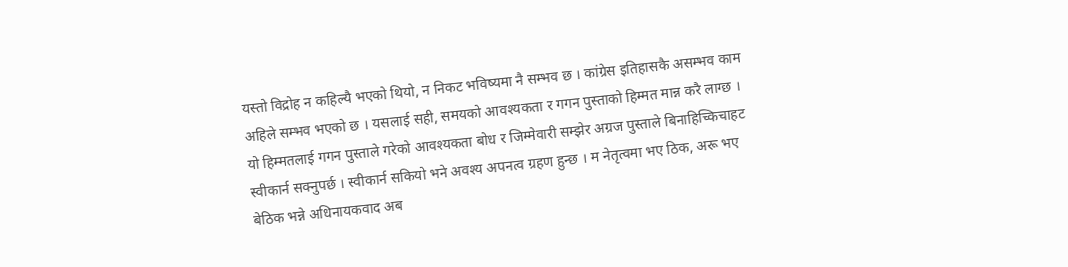यस्तो विद्रोह न कहिल्यै भएको थियो, न निकट भविष्यमा नै सम्भव छ । कांग्रेस इतिहासकै असम्भव काम अहिले सम्भव भएको छ । यसलाई सही, समयको आवश्यकता र गगन पुस्ताको हिम्मत मान्न करै लाग्छ । यो हिम्मतलाई गगन पुस्ताले गरेको आवश्यकता बोध र जिम्मेवारी सम्झेर अग्रज पुस्ताले बिनाहिच्किचाहट स्वीकार्न सक्नुपर्छ । स्वीकार्न सकियो भने अवश्य अपनत्व ग्रहण हुन्छ । म नेतृत्वमा भए ठिक, अरू भए बेठिक भन्ने अधिनायकवाद अब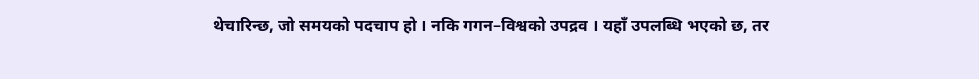थेचारिन्छ, जो समयको पदचाप हो । नकि गगन–विश्वको उपद्रव । यहाँ उपलब्धि भएको छ, तर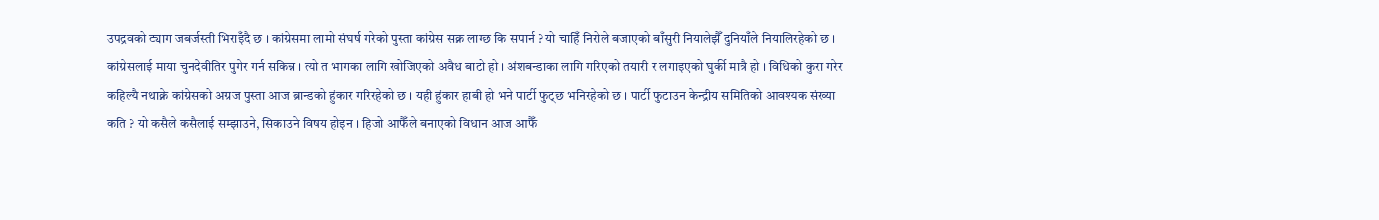उपद्रवको ट्याग जबर्जस्ती भिराइँदै छ । कांग्रेसमा लामो संघर्ष गरेको पुस्ता कांग्रेस सक्न लाग्छ कि सपार्न ? यो चाहिँ निरोले बजाएको बाँसुरी नियालेझैँ दुनियाँले नियालिरहेको छ ।
कांग्रेसलाई माया चुनदेवीतिर पुगेर गर्न सकिन्न । त्यो त भागका लागि खोजिएको अवैध बाटो हो । अंशबन्डाका लागि गरिएको तयारी र लगाइएको घुर्की मात्रै हो । विधिको कुरा गरेर कहिल्यै नथाक्ने कांग्रेसको अग्रज पुस्ता आज ब्रान्डको हुंकार गरिरहेको छ । यही हुंकार हाबी हो भने पार्टी फुट्छ भनिरहेको छ । पार्टी फुटाउन केन्द्रीय समितिको आवश्यक संख्या कति ? यो कसैले कसैलाई सम्झाउने, सिकाउने विषय होइन । हिजो आफैँले बनाएको विधान आज आफैँ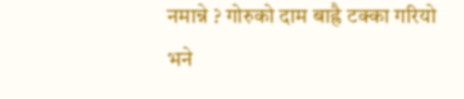नमान्ने ? गोरुको दाम बाह्रै टक्का गरियो भने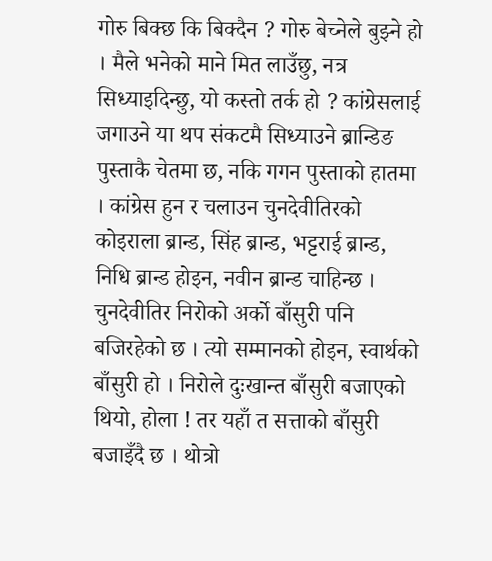गोरु बिक्छ कि बिक्दैन ? गोरु बेच्नेले बुझ्ने हो । मैले भनेको माने मित लाउँछु, नत्र सिध्याइदिन्छु, यो कस्तो तर्क हो ? कांग्रेसलाई जगाउने या थप संकटमै सिध्याउने ब्रान्डिङ पुस्ताकै चेतमा छ, नकि गगन पुस्ताको हातमा । कांग्रेस हुन र चलाउन चुनदेवीतिरको कोइराला ब्रान्ड, सिंह ब्रान्ड, भट्टराई ब्रान्ड, निधि ब्रान्ड होइन, नवीन ब्रान्ड चाहिन्छ ।
चुनदेवीतिर निरोको अर्को बाँसुरी पनि बजिरहेको छ । त्यो सम्मानको होइन, स्वार्थको बाँसुरी हो । निरोले दुःखान्त बाँसुरी बजाएको थियो, होला ! तर यहाँ त सत्ताको बाँसुरी बजाइँदै छ । थोत्रो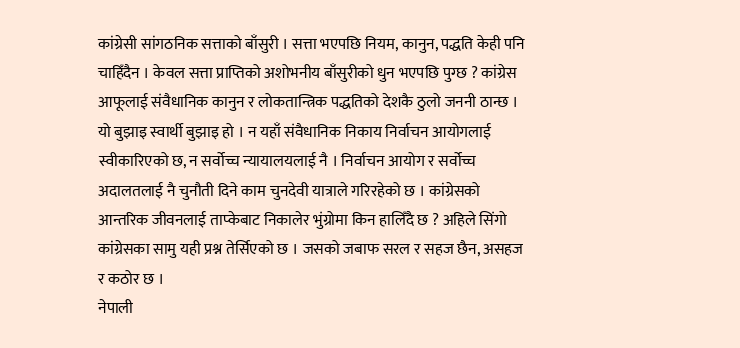कांग्रेसी सांगठनिक सत्ताको बाँसुरी । सत्ता भएपछि नियम, कानुन, पद्धति केही पनि चाहिँदैन । केवल सत्ता प्राप्तिको अशोभनीय बाँसुरीको धुन भएपछि पुग्छ ? कांग्रेस आफूलाई संवैधानिक कानुन र लोकतान्त्रिक पद्धतिको देशकै ठुलो जननी ठान्छ । यो बुझाइ स्वार्थी बुझाइ हो । न यहाँ संवैधानिक निकाय निर्वाचन आयोगलाई स्वीकारिएको छ, न सर्वोच्च न्यायालयलाई नै । निर्वाचन आयोग र सर्वोच्च अदालतलाई नै चुनौती दिने काम चुनदेवी यात्राले गरिरहेको छ । कांग्रेसको आन्तरिक जीवनलाई ताप्केबाट निकालेर भुंग्रोमा किन हालिँदै छ ? अहिले सिंगो कांग्रेसका सामु यही प्रश्न तेर्सिएको छ । जसको जबाफ सरल र सहज छैन, असहज र कठोर छ ।
नेपाली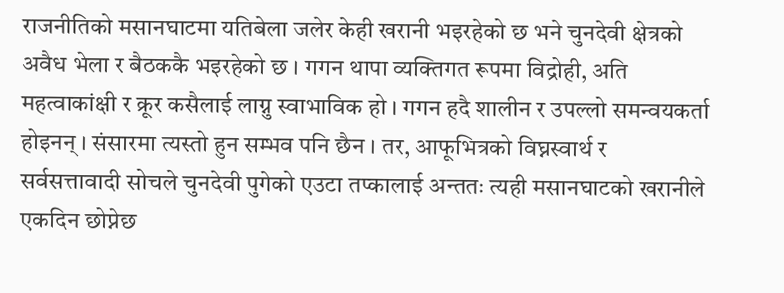राजनीतिको मसानघाटमा यतिबेला जलेर केही खरानी भइरहेको छ भने चुनदेवी क्षेत्रको अवैध भेला र बैठककै भइरहेको छ । गगन थापा व्यक्तिगत रूपमा विद्रोही, अति महत्वाकांक्षी र क्रूर कसैलाई लाग्नु स्वाभाविक हो । गगन हदै शालीन र उपल्लो समन्वयकर्ता होइनन् । संसारमा त्यस्तो हुन सम्भव पनि छैन । तर, आफूभित्रको विघ्नस्वार्थ र सर्वसत्तावादी सोचले चुनदेवी पुगेको एउटा तप्कालाई अन्ततः त्यही मसानघाटको खरानीले एकदिन छोप्नेछ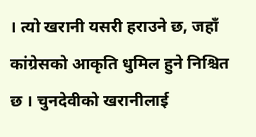। त्यो खरानी यसरी हराउने छ, जहाँ कांग्रेसको आकृति धुमिल हुने निश्चित छ । चुनदेवीको खरानीलाई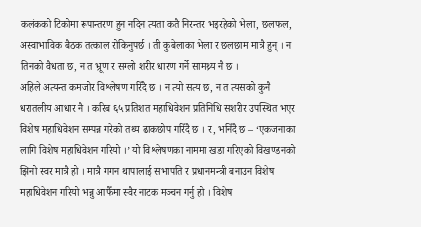कलंकको टिकोमा रूपान्तरण हुन नदिन त्यता कतै निरन्तर भइरहेको भेला, छलफल, अस्वाभाविक बैठक तत्काल रोकिनुपर्छ । ती कुबेलाका भेला र छलछाम मात्रै हुन् । न तिनको वैधता छ, न त भ्रूण र सग्लो शरीर धारण गर्ने सामथ्र्य नै छ ।
अहिले अत्यन्त कमजोर विश्लेषण गरिँदै छ । न त्यो सत्य छ, न त त्यसको कुनै धरातलीय आधार नै । करिब ६५ प्रतिशत महाधिवेशन प्रतिनिधि सशरीर उपस्थित भएर विशेष महाधिवेशन सम्पन्न गरेको तथ्य ढाकछोप गरिँदै छ । र, भनिँदै छ – ‘एकजनाका लागि विशेष महाधिवेशन गरियो ।’ यो विश्लेषणका नाममा खडा गरिएको विखण्डनको झिनो स्वर मात्रै हो । मात्रै गगन थापालाई सभापति र प्रधानमन्त्री बनाउन विशेष महाधिवेशन गरियो भन्नु आफैँमा स्वैर नाटक मञ्चन गर्नु हो । विशेष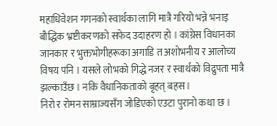महाधिवेशन गगनको स्वार्थका लागि मात्रै गरियो भन्ने भनाइ बौद्धिक भ्रष्टीकरणको सफेद उदाहरण हो । कांग्रेस विधानका जानकार र भुक्तभोगीहरूका अगाडि त अशोभनीय र आलोच्य विषय पनि । यसले लोभको गिद्धे नजर र स्वार्थको विद्रुपता मात्रै झल्काउँछ । नकि वैधानिकताको बृहत् बहस ।
निरो र रोमन साम्राज्यसँग जोडिएको एउटा पुरानो कथा छ ।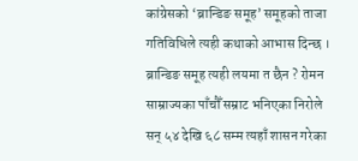कांग्रेसको ‘ब्रान्डिङ समूह’ समूहको ताजा गतिविधिले त्यही कथाको आभास दिन्छ । ब्रान्डिङ समूह त्यही लयमा त छैन ? रोमन साम्राज्यका पाँचौँ सम्राट भनिएका निरोले सन् ५४ देखि ६८ सम्म त्यहाँ शासन गरेका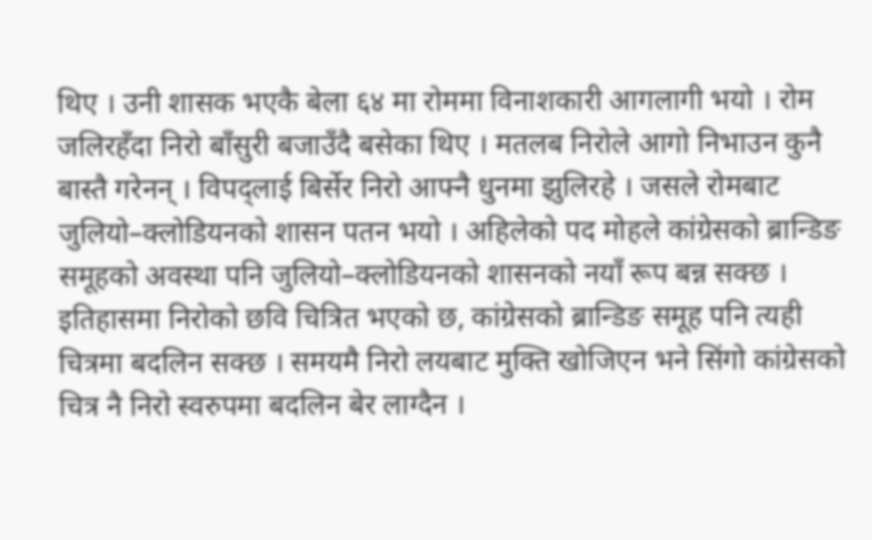थिए । उनी शासक भएकै बेला ६४ मा रोममा विनाशकारी आगलागी भयो । रोम जलिरहँदा निरो बाँसुरी बजाउँदै बसेका थिए । मतलब निरोले आगो निभाउन कुनै बास्तै गरेनन् । विपद्लाई बिर्सेर निरो आफ्नै धुनमा झुलिरहे । जसले रोमबाट जुलियो–क्लोडियनको शासन पतन भयो । अहिलेको पद मोहले कांग्रेसको ब्रान्डिङ समूहको अवस्था पनि जुलियो–क्लोडियनको शासनको नयाँ रूप बन्न सक्छ । इतिहासमा निरोको छवि चित्रित भएको छ, कांग्रेसको ब्रान्डिङ समूह पनि त्यही चित्रमा बदलिन सक्छ । समयमै निरो लयबाट मुक्ति खोजिएन भने सिंगो कांग्रेसको चित्र नै निरो स्वरुपमा बदलिन बेर लाग्दैन ।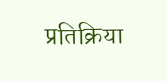प्रतिक्रिया